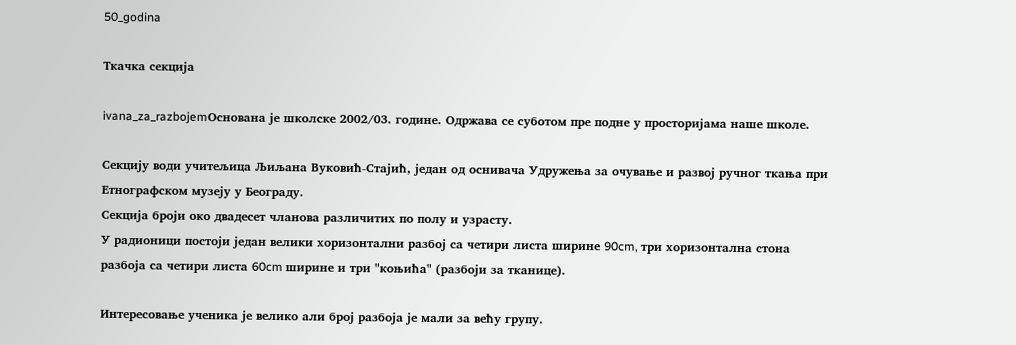50_godina

Ткачка секција

ivana_za_razbojemОснована је школске 2002/03. године. Одржава се суботом пре подне у просторијама наше школе.

Секцију води учитељица Љиљана Вуковић-Стајић, један од оснивача Удружења за очување и развој ручног ткања при Етнографском музеју у Београду.
Секција броји око двадесет чланова различитих по полу и узрасту.
У радионици постоји један велики хоризонтални разбој са четири листа ширине 90cm, три хоризонтална стона разбоја са четири листа 60cm ширине и три "коњића" (разбоји за тканице).

Интересовање ученика је велико али број разбоја је мали за већу групу.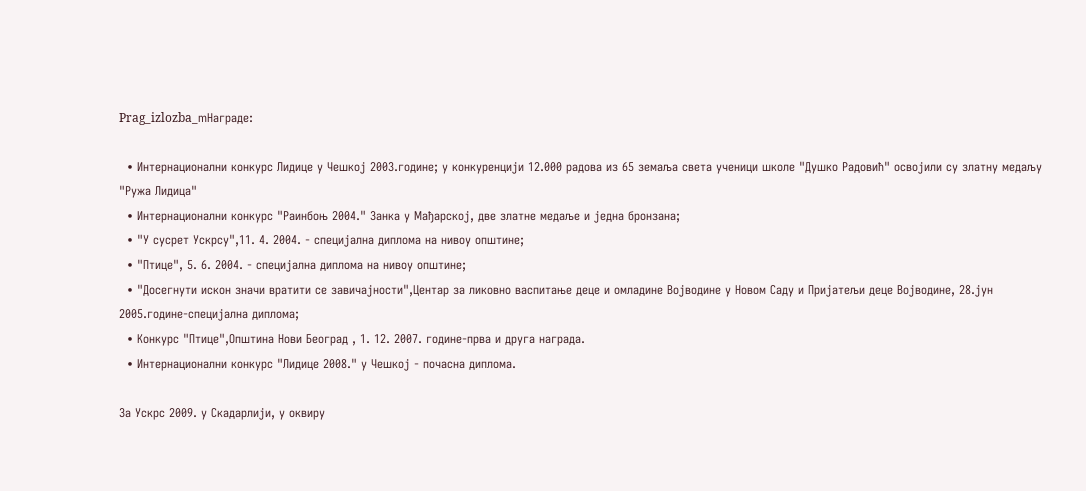Prag_izlozba_mНаграде:

  • Интернационални конкурс Лидице у Чешкој 2003.године; у конкуренцији 12.000 радова из 65 земаља света ученици школе "Душко Радовић" освојили су златну медаљу "Ружа Лидица"
  • Интернационални конкурс "Раинбоњ 2004." Занка у Мађарској, две златне медаље и једна бронзана;
  • "У сусрет Ускрсу",11. 4. 2004. - специјална диплома на нивоу општине;
  • "Птице", 5. 6. 2004. - специјална диплома на нивоу општине;
  • "Досегнути искон значи вратити се завичајности",Центар за ликовно васпитање деце и омладине Војводине у Новом Саду и Пријатељи деце Војводине, 28.јун 2005.године-специјална диплома;
  • Конкурс "Птице",Општина Нови Београд , 1. 12. 2007. године-прва и друга награда.
  • Интернационални конкурс "Лидице 2008." у Чешкој - почасна диплома.

За Ускрс 2009. у Скадарлији, у оквиру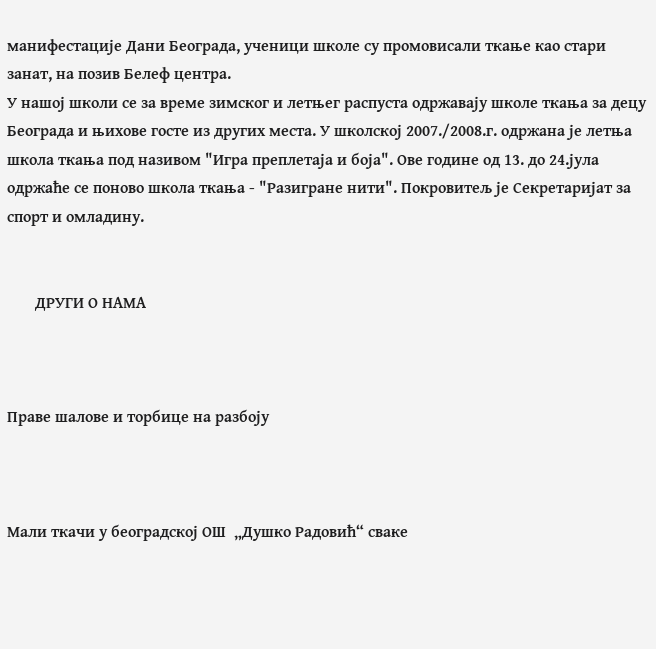манифестације Дани Београда, ученици школе су промовисали ткање као стари занат, на позив Белеф центра.
У нашој школи се за време зимског и летњег распуста одржавају школе ткања за децу Београда и њихове госте из других места. У школској 2007./2008.г. одржана је летња школа ткања под називом "Игра преплетаја и боја". Ове године од 13. до 24.јула одржаће се поново школа ткања - "Разигране нити". Покровитељ је Секретаријат за спорт и омладину.


       ДРУГИ О НАМА



Праве шалове и торбице на разбоју



Мали ткачи у београдској ОШ  „Душко Радовић“ сваке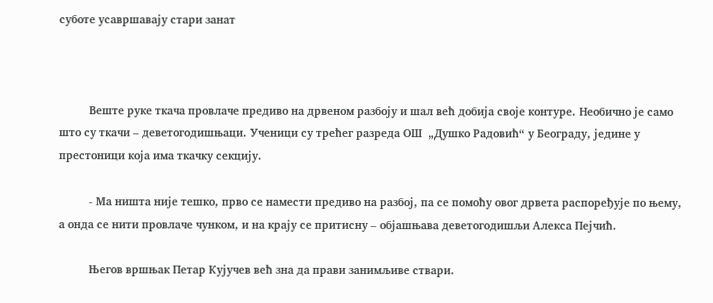суботе усавршавају стари занат



          Веште руке ткача провлаче предиво на дрвеном разбоју и шал већ добија своје контуре. Необично је само што су ткачи – деветогодишњаци. Ученици су трећег разреда ОШ  „Душко Радовић“ у Београду, једине у престоници која има ткачку секцију.

          - Ма ништа није тешко, прво се намести предиво на разбој, па се помоћу овог дрвета распоређује по њему, а онда се нити провлаче чунком, и на крају се притисну – објашњава деветогодишљи Алекса Пејчић.

          Његов вршњак Петар Кујучев већ зна да прави занимљиве ствари.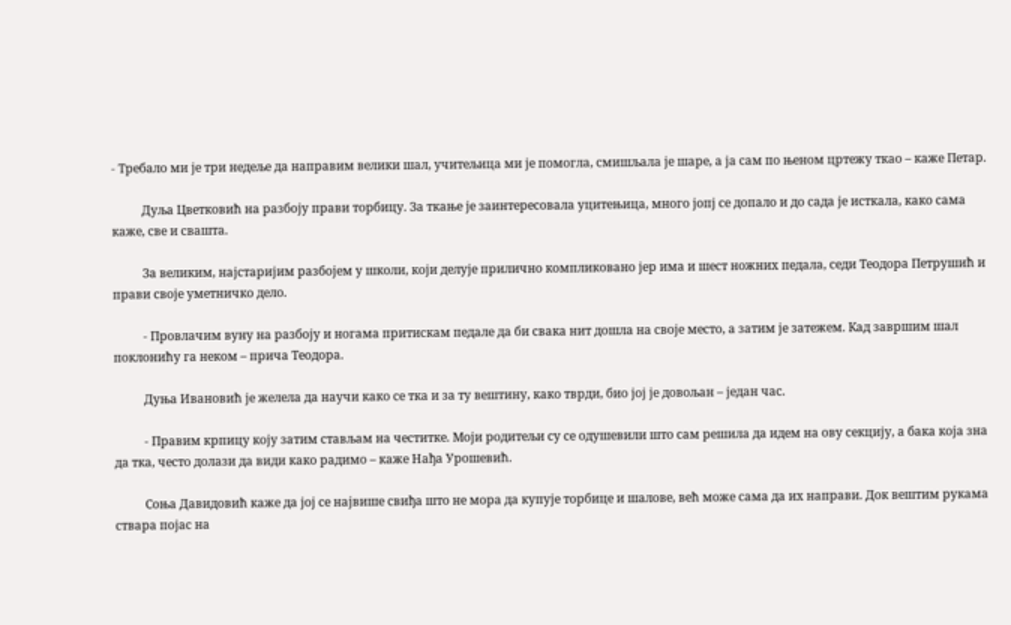- Требало ми је три недеље да направим велики шал, учитељица ми је помогла, смишљала је шаре, а ја сам по њеном цртежу ткао – каже Петар.

          Дуља Цветковић на разбоју прави торбицу. За ткање је заинтересовала уцитењица, много јопј се допало и до сада је исткала, како сама каже, све и свашта.

          За великим, најстаријим разбојем у школи, који делује прилично компликовано јер има и шест ножних педала, седи Теодора Петрушић и прави своје уметничко дело.

          - Провлачим вуну на разбоју и ногама притискам педале да би свака нит дошла на своје место, а затим је затежем. Кад завршим шал поклонићу га неком – прича Теодора.

          Дуња Ивановић је желела да научи како се тка и за ту вештину, како тврди, био јој је довољан – један час.

          - Правим крпицу коју затим стављам на честитке. Моји родитељи су се одушевили што сам решила да идем на ову секцију, а бака која зна да тка, често долази да види како радимо – каже Нађа Урошевић.

          Соња Давидовић каже да јој се највише свиђа што не мора да купује торбице и шалове, већ може сама да их направи. Док вештим рукама ствара појас на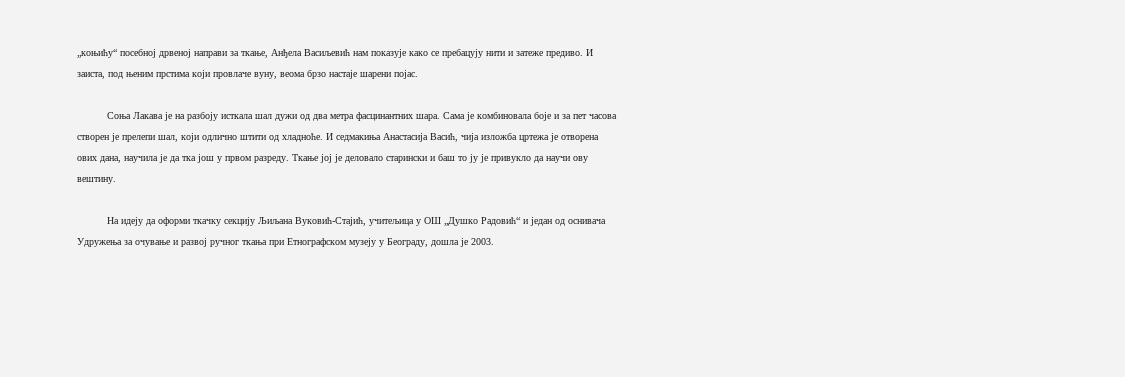„коњићу“ посебној дрвеној направи за ткање, Анђела Васиљевић нам показује како се пребацују нити и затеже предиво. И заиста, под њеним прстима који провлаче вуну, веома брзо настаје шарени појас.

          Соња Лакава је на разбоју исткала шал дужи од два метра фасцинантних шара. Сама је комбиновала боје и за пет часова створен је прелепи шал, који одлично штити од хладноће. И седмакиња Анастасија Васић, чија изложба цртежа је отворена ових дана, научила је да тка још у првом разреду. Ткање јој је деловало старински и баш то ју је привукло да научи ову вештину.

          На идеју да оформи ткачку секцију Љиљана Вуковић-Стајић, учитељица у ОШ „Душко Радовић“ и један од оснивача Удружења за очување и развој ручног ткања при Етнографском музеју у Београду, дошла је 2003.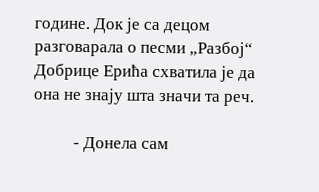године. Док је са децом разговарала о песми „Разбој“ Добрице Ерића схватила је да она не знају шта значи та реч.

          - Донела сам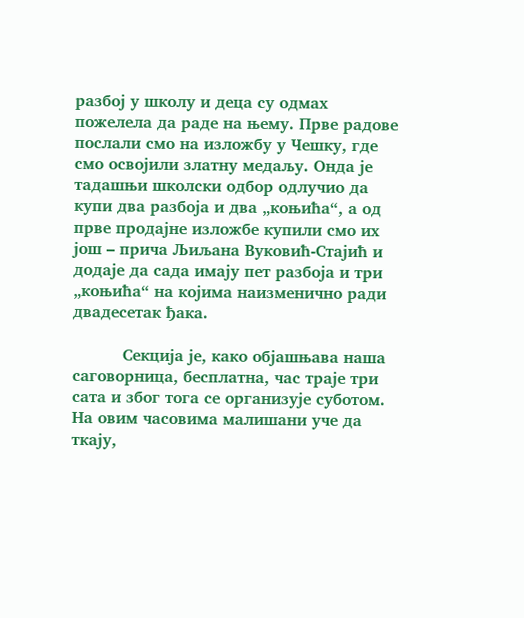разбој у школу и деца су одмах пожелела да раде на њему. Прве радове послали смо на изложбу у Чешку, где смо освојили златну медаљу. Онда је тадашњи школски одбор одлучио да купи два разбоја и два „коњића“, а од прве продајне изложбе купили смо их још – прича Љиљана Вуковић-Стајић и додаје да сада имају пет разбоја и три „коњића“ на којима наизменично ради двадесетак ђака.

          Секција је, како објашњава наша саговорница, бесплатна, час траје три сата и због тога се организује суботом. На овим часовима малишани уче да ткају,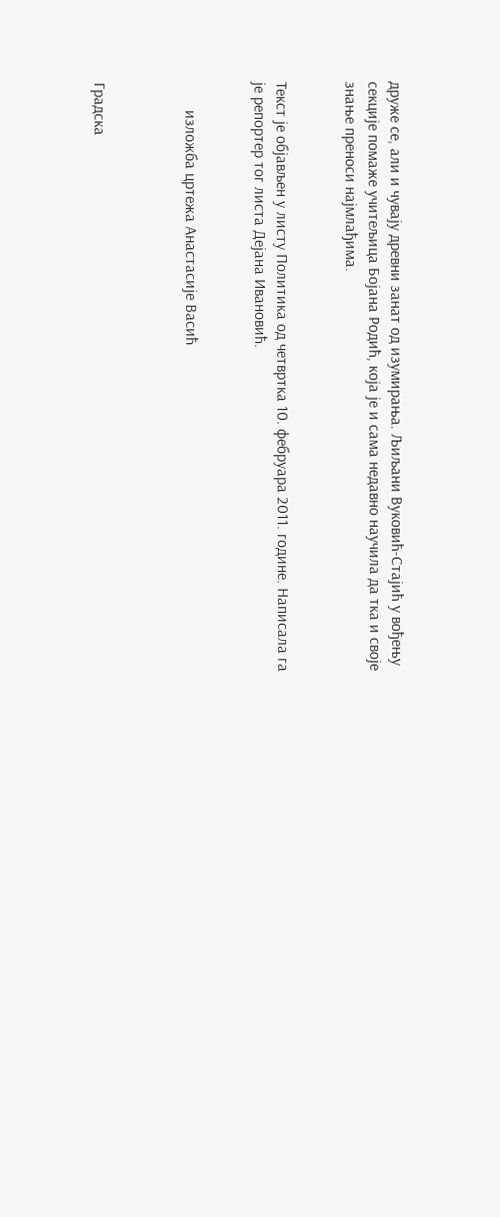друже се, али и чувају древни занат од изумирања. Љиљани Вуковић-Стајић у вођењу секције помаже учитељица Бојана Родић, која је и сама недавно научила да тка и своје знање преноси најмлађима.


Текст је објављен у листу Политика од четвртка 10. фебруара 2011. године. Написала га је репортер тог листа Дејана Ивановић.


       изложбa цртежа Анастасије Васић



Градска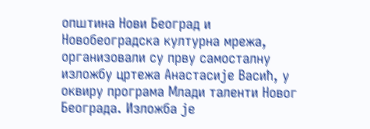општина Нови Београд и Новобеоградска културна мрежа, организовали су прву самосталну изложбу цртежа Анастасије Васић, у оквиру програма Млади таленти Новог Београда. Изложба је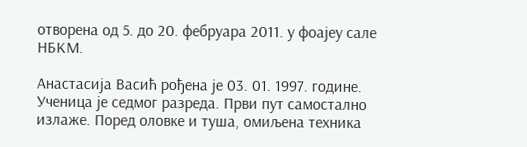отворена од 5. до 20. фебруара 2011. у фоајеу сале НБКМ.

Анастасија Васић рођена је 03. 01. 1997. године. Ученица је седмог разреда. Први пут самостално излаже. Поред оловке и туша, омиљена техника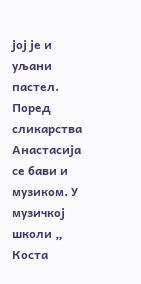јој је и уљани пастел. Поред сликарства Анастасија се бави и музиком. У музичкој школи „ Коста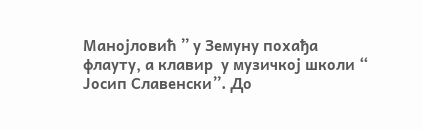Манојловић ” у Земуну похађа флауту, а клавир  у музичкој школи “ Јосип Славенски”. До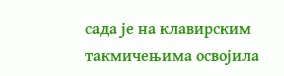сада је на клавирским такмичењима освојила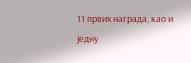11 првих награда, као и једну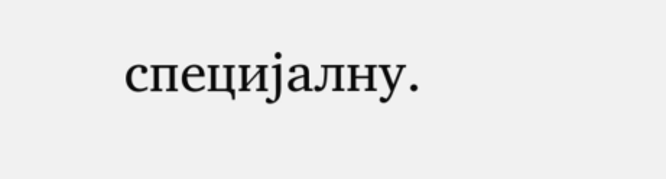специјалну.